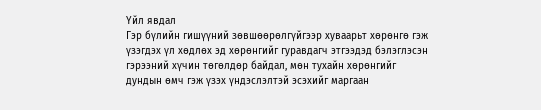Үйл явдал
Гэр бүлийн гишүүний зөвшөөрөлгүйгээр хуваарьт хөрөнгө гэж үзэгдэх үл хөдлөх эд хөрөнгийг гуравдагч этгээдэд бэлэглэсэн гэрээний хүчин төгөлдөр байдал, мөн тухайн хөрөнгийг дундын өмч гэж үзэх үндэслэлтэй эсэхийг маргаан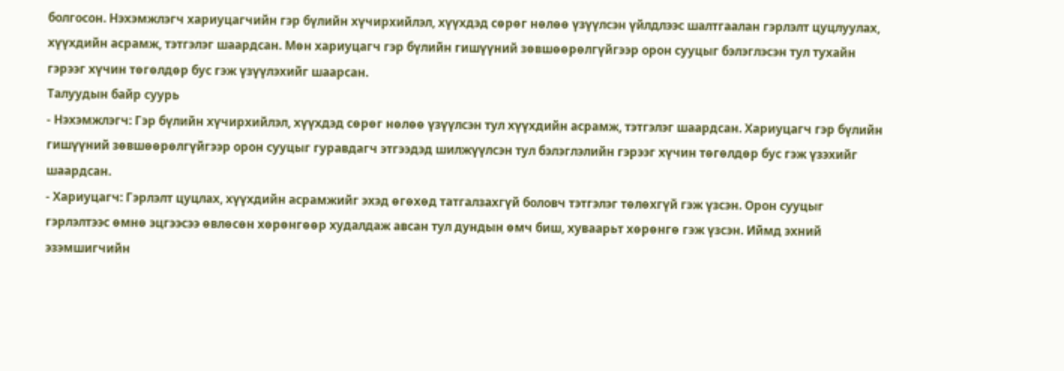болгосон. Нэхэмжлэгч хариуцагчийн гэр бүлийн хүчирхийлэл, хүүхдэд сөрөг нөлөө үзүүлсэн үйлдлээс шалтгаалан гэрлэлт цуцлуулах, хүүхдийн асрамж, тэтгэлэг шаардсан. Мөн хариуцагч гэр бүлийн гишүүний зөвшөөрөлгүйгээр орон сууцыг бэлэглэсэн тул тухайн гэрээг хүчин төгөлдөр бус гэж үзүүлэхийг шаарсан.
Талуудын байр суурь
- Нэхэмжлэгч: Гэр бүлийн хүчирхийлэл, хүүхдэд сөрөг нөлөө үзүүлсэн тул хүүхдийн асрамж, тэтгэлэг шаардсан. Хариуцагч гэр бүлийн гишүүний зөвшөөрөлгүйгээр орон сууцыг гуравдагч этгээдэд шилжүүлсэн тул бэлэглэлийн гэрээг хүчин төгөлдөр бус гэж үзэхийг шаардсан.
- Хариуцагч: Гэрлэлт цуцлах, хүүхдийн асрамжийг эхэд өгөхөд татгалзахгүй боловч тэтгэлэг төлөхгүй гэж үзсэн. Орон сууцыг гэрлэлтээс өмнө эцгээсээ өвлөсөн хөрөнгөөр худалдаж авсан тул дундын өмч биш, хуваарьт хөрөнгө гэж үзсэн. Иймд эхний эзэмшигчийн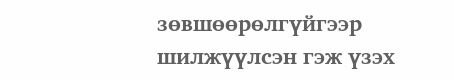зөвшөөрөлгүйгээр шилжүүлсэн гэж үзэх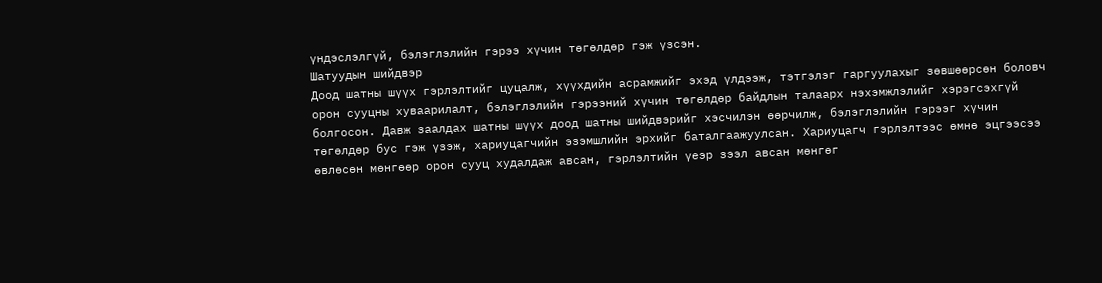үндэслэлгүй, бэлэглэлийн гэрээ хүчин төгөлдөр гэж үзсэн.
Шатуудын шийдвэр
Доод шатны шүүх гэрлэлтийг цуцалж, хүүхдийн асрамжийг эхэд үлдээж, тэтгэлэг гаргуулахыг зөвшөөрсөн боловч орон сууцны хуваарилалт, бэлэглэлийн гэрээний хүчин төгөлдөр байдлын талаарх нэхэмжлэлийг хэрэгсэхгүй болгосон. Давж заалдах шатны шүүх доод шатны шийдвэрийг хэсчилэн өөрчилж, бэлэглэлийн гэрээг хүчин төгөлдөр бус гэж үзэж, хариуцагчийн эзэмшлийн эрхийг баталгаажуулсан. Хариуцагч гэрлэлтээс өмнө эцгээсээ өвлөсөн мөнгөөр орон сууц худалдаж авсан, гэрлэлтийн үеэр зээл авсан мөнгөг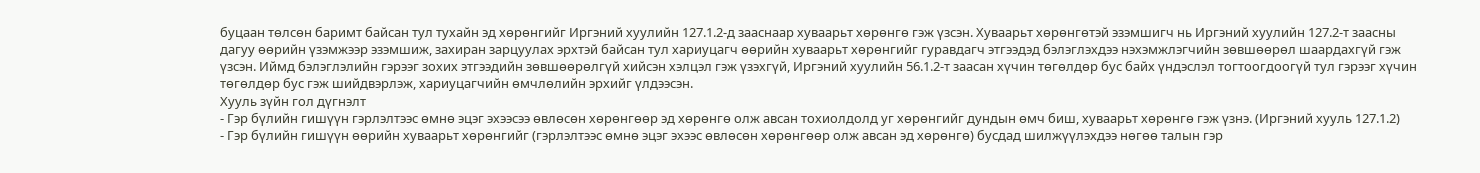буцаан төлсөн баримт байсан тул тухайн эд хөрөнгийг Иргэний хуулийн 127.1.2-д зааснаар хуваарьт хөрөнгө гэж үзсэн. Хуваарьт хөрөнгөтэй эзэмшигч нь Иргэний хуулийн 127.2-т заасны дагуу өөрийн үзэмжээр эзэмшиж, захиран зарцуулах эрхтэй байсан тул хариуцагч өөрийн хуваарьт хөрөнгийг гуравдагч этгээдэд бэлэглэхдээ нэхэмжлэгчийн зөвшөөрөл шаардахгүй гэж үзсэн. Иймд бэлэглэлийн гэрээг зохих этгээдийн зөвшөөрөлгүй хийсэн хэлцэл гэж үзэхгүй, Иргэний хуулийн 56.1.2-т заасан хүчин төгөлдөр бус байх үндэслэл тогтоогдоогүй тул гэрээг хүчин төгөлдөр бус гэж шийдвэрлэж, хариуцагчийн өмчлөлийн эрхийг үлдээсэн.
Хууль зүйн гол дүгнэлт
- Гэр бүлийн гишүүн гэрлэлтээс өмнө эцэг эхээсээ өвлөсөн хөрөнгөөр эд хөрөнгө олж авсан тохиолдолд уг хөрөнгийг дундын өмч биш, хуваарьт хөрөнгө гэж үзнэ. (Иргэний хууль 127.1.2)
- Гэр бүлийн гишүүн өөрийн хуваарьт хөрөнгийг (гэрлэлтээс өмнө эцэг эхээс өвлөсөн хөрөнгөөр олж авсан эд хөрөнгө) бусдад шилжүүлэхдээ нөгөө талын гэр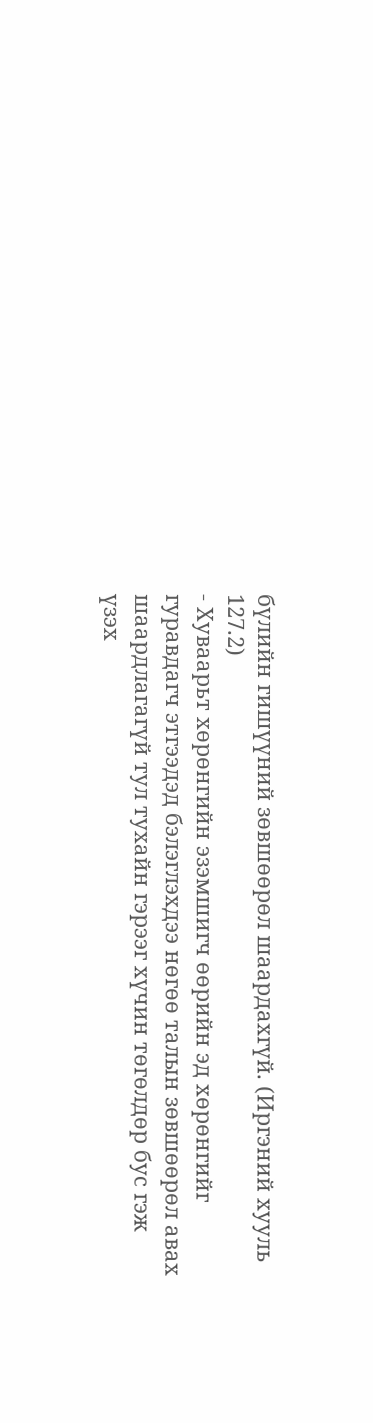бүлийн гишүүний зөвшөөрөл шаардахгүй. (Иргэний хууль 127.2)
- Хуваарьт хөрөнгийн эзэмшигч өөрийн эд хөрөнгийг гуравдагч этгээдэд бэлэглэхдээ нөгөө талын зөвшөөрөл авах шаардлагагүй тул тухайн гэрээг хүчин төгөлдөр бус гэж үзэх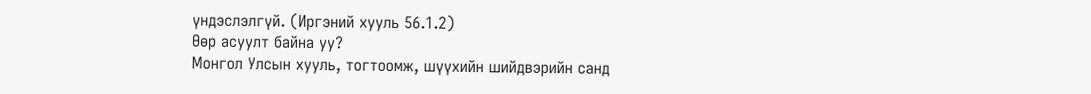үндэслэлгүй. (Иргэний хууль 56.1.2)
Өөр асуулт байна уу?
Монгол Улсын хууль, тогтоомж, шүүхийн шийдвэрийн санд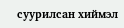суурилсан хиймэл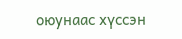оюунаас хүссэн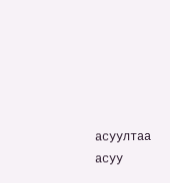асуултаа асуу